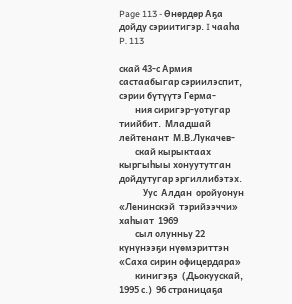Page 113 - Өнөрдөр Аҕа дойду сэриитигэр. I чааһа
P. 113

скай 43-с Армия састаабыгар сэриилэспит,  сэрии бүтүүтэ Герма-
        ния сиригэр-уотугар тиийбит.  Младшай лейтенант  М.В.Лукачев-
        скай кырыктаах кыргыһыы хонуутутган дойдутугар эргиллибэтэх.
            Уус  Алдан  оройуонун  «Ленинскэй  тэрийээччи»  хаһыат  1969
        сыл олунньу 22 күнүнээҕи нүөмэриттэн «Саха сирин офицердара»
        кинигэҕэ  (Дьокуускай,  1995 с.)  96 страницаҕа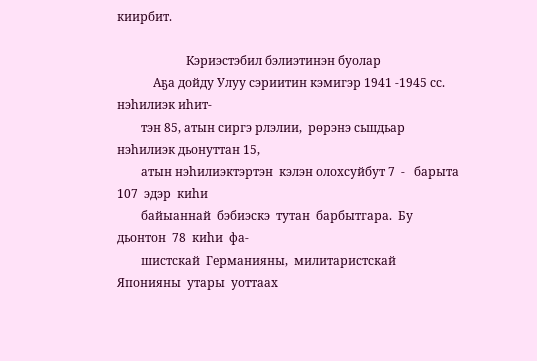киирбит.

                       Кэриэстэбил бэлиэтинэн буолар
            Аҕа дойду Улуу сэриитин кэмигэр 1941 -1945 сс. нэһилиэк иһит-
        тэн 85, атын сиргэ рлэлии,  рөрэнэ сьшдьар нэһилиэк дьонуттан 15,
        атын нэһилиэктэртэн  кэлэн олохсуйбут 7  -   барыта  107  эдэр  киһи
        байыаннай  бэбиэскэ  тутан  барбытгара.  Бу  дьонтон  78  киһи  фа-
        шистскай  Германияны,  милитаристскай  Японияны  утары  уоттаах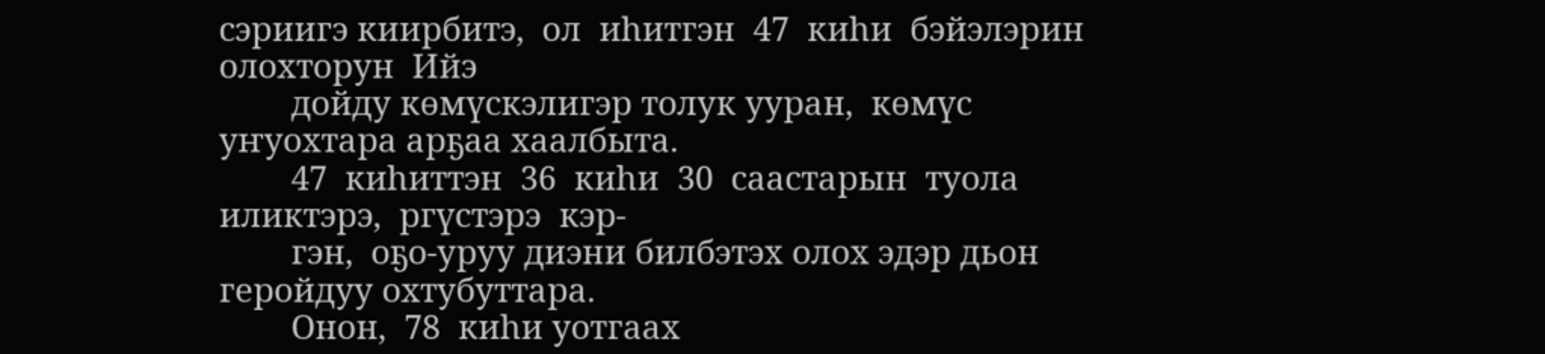сэриигэ киирбитэ,  ол  иһитгэн  47  киһи  бэйэлэрин  олохторун  Ийэ
        дойду көмүскэлигэр толук ууран,  көмүс уҥуохтара арҕаа хаалбыта.
        47  киһиттэн  36  киһи  30  саастарын  туола  иликтэрэ,  ргүстэрэ  кэр-
        гэн,  оҕо-уруу диэни билбэтэх олох эдэр дьон геройдуу охтубуттара.
        Онон,  78  киһи уотгаах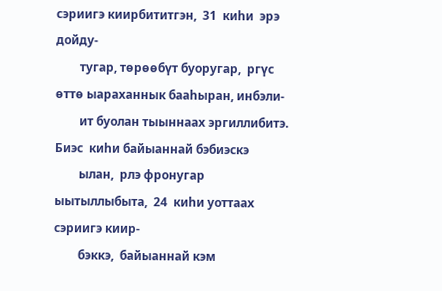сэриигэ киирбититгэн,  31  киһи  эрэ дойду-
        тугар, төрөөбүт буоругар,  ргүс өттө ыараханнык бааһыран, инбэли-
        ит буолан тыыннаах эргиллибитэ.  Биэс  киһи байыаннай бэбиэскэ
        ылан,  рлэ фронугар ыытыллыбыта,  24  киһи уоттаах сэриигэ киир-
        бэккэ,  байыаннай кэм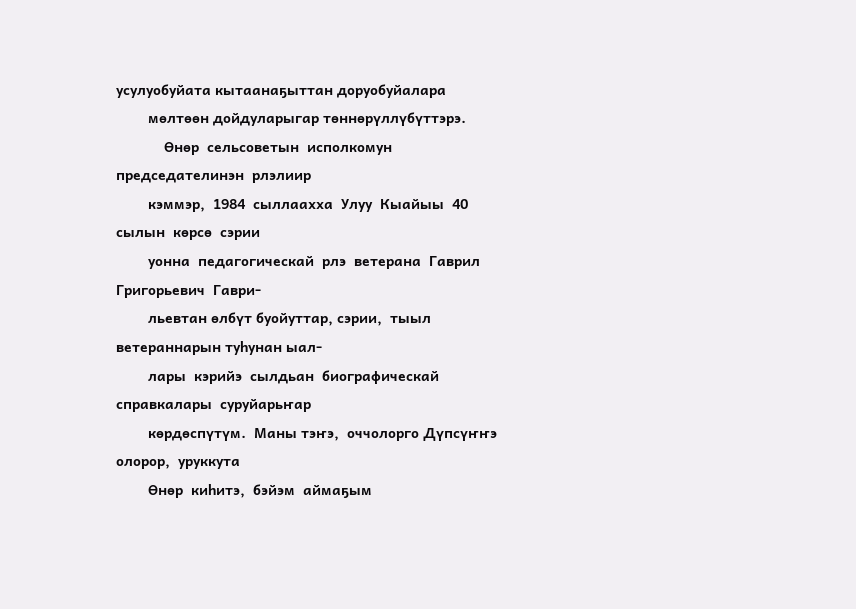усулуобуйата кытаанаҕыттан доруобуйалара
        мөлтөөн дойдуларыгар төннөрүллүбүттэрэ.
            Өнөр  сельсоветын  исполкомун  председателинэн  рлэлиир
        кэммэр,  1984  сыллаахха  Улуу  Кыайыы  40  сылын  көрсө  сэрии
        уонна  педагогическай  рлэ  ветерана  Гаврил  Григорьевич  Гаври-
        льевтан өлбүт буойуттар, сэрии,  тыыл ветераннарын туһунан ыал-
        лары  кэрийэ  сылдьан  биографическай  справкалары  суруйарьҥар
        көрдөспүтүм.  Маны тэҥэ,  оччолорго Дүпсүҥҥэ олорор,  уруккута
        Өнөр  киһитэ,  бэйэм  аймаҕым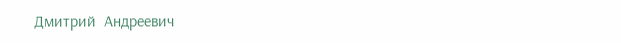Дмитрий  Андреевич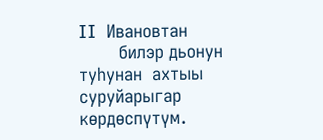II  Ивановтан
        билэр дьонун  туһунан  ахтыы  суруйарыгар  көрдөспүтүм.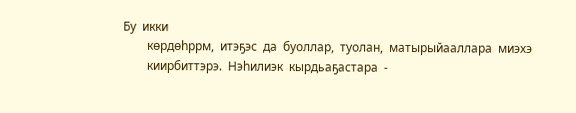Бу  икки
        көрдөһррм,  итэҕэс  да  буоллар,  туолан,  матырыйааллара  миэхэ
        киирбиттэрэ.  Нэһилиэк  кырдьаҕастара  -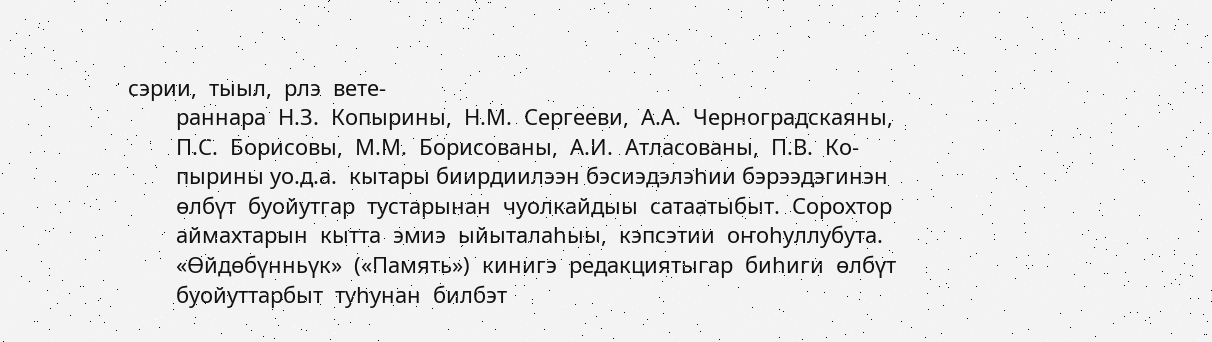сэрии,  тыыл,  рлэ  вете-
        раннара  Н.З.  Копырины,  Н.М.  Сергееви,  А.А.  Черноградскаяны,
        П.С.  Борисовы,  М.М.  Борисованы,  А.И.  Атласованы,  П.В.  Ко-
        пырины уо.д.а.  кытары биирдиилээн бэсиэдэлэһии бэрээдэгинэн
        өлбүт  буойутгар  тустарынан  чуолкайдыы  сатаатыбыт.  Сорохтор
        аймахтарын  кытта  эмиэ  ыйыталаһыы,  кэпсэтии  оҥоһуллубута.
        «Өйдөбүнньүк»  («Память»)  кинигэ  редакциятыгар  биһиги  өлбүт
        буойуттарбыт  туһунан  билбэт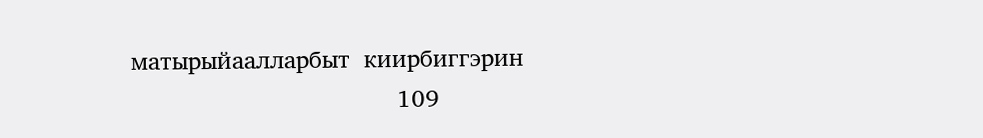матырыйаалларбыт  киирбиггэрин
                                      109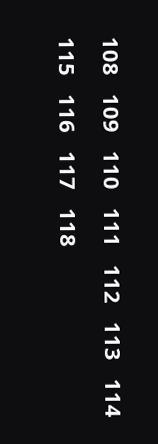108   109   110   111   112   113   114   115   116   117   118